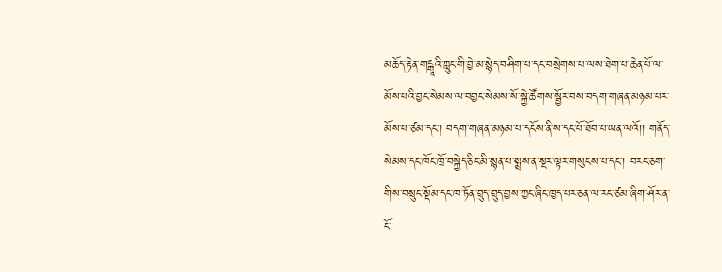མཆོད་རྟེན་གངྒཱའི་ཀླུང་གི་བྱེ་མ་སྙེད་བཤིག་པ་དང་བསྲེགས་པ་ལས་ཐེག་པ་ཆེན་པོ་ལ་མོས་པའི་བྱང་སེམས་ལ་བབྱང་སེམས་སོ་སྐྱེ་ཚོགས་སྦྱོར་བས་བདག་གཞན་མཉམ་པར་མོས་པ་ཙམ་དང་། བདག་གཞན་མཉམ་པ་དངོས་ནི་ས་དང་པོ་ཐོབ་པ་ཡན་ལའོ།། གནོད་སེམས་དང་ཁོང་ཁྲོ་བསྐྱེད་ཅིང་མི་སྙན་པ་སྨྲས་ན་སྔར་ལྟར་གསུངས་པ་དང་། བརང་ཅག་གིས་བསྲུང་སྡོམ་དང་ཁ་ཏོན་བྲུད་བྲུད་བྱས་ཀྱང་ཞིང་ཁྱད་པར་ཅན་ལ་རང་ཙམ་ཞིག་ཤོར་ན་ངོ་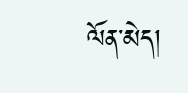ལོན་མེད།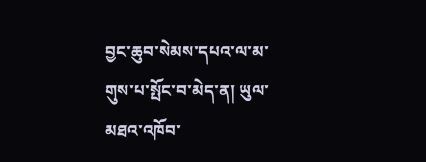བྱང་ཆུབ་སེམས་དཔའ་ལ་མ་གུས་པ་སྤོང་བ་མེད་ན། ཡུལ་མཐའ་འཁོབ་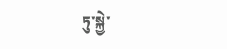ཏུ་སྐྱེ་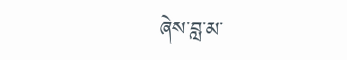ཞེས་བླ་མ་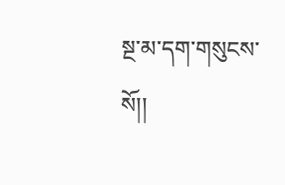སྔ་མ་དག་གསུངས་སོ།།